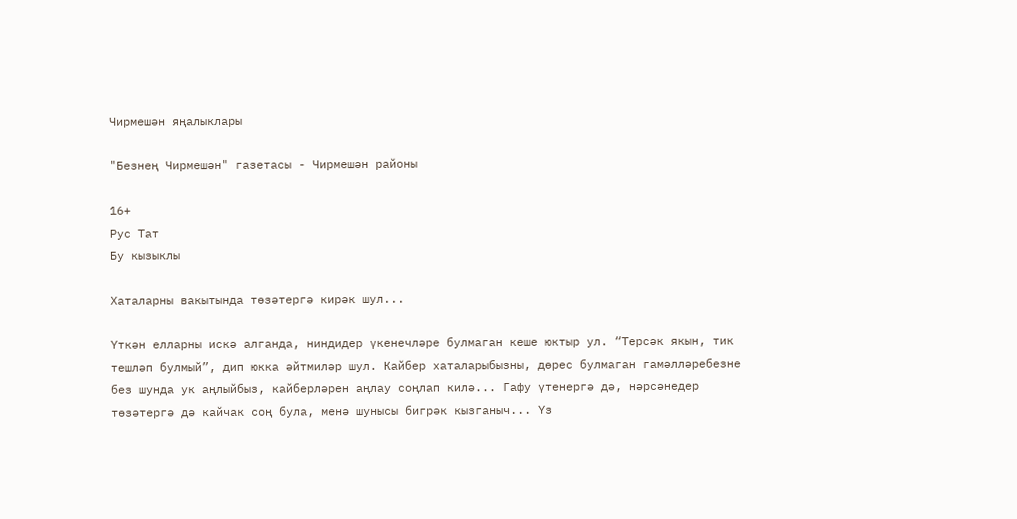Чирмешән яңалыклары

"Безнең Чирмешән" газетасы - Чирмешән районы

16+
Рус Тат
Бу кызыклы

Хаталарны вакытында төзәтергә кирәк шул...

Үткән елларны искә алганда, ниндидер үкенечләре булмаган кеше юктыр ул. “Терсәк якын, тик тешләп булмый”, дип юкка әйтмиләр шул. Кайбер хаталарыбызны, дөрес булмаган гамәлләребезне без шунда ук аңлыйбыз, кайберләрен аңлау соңлап килә... Гафу үтенергә дә, нәрсәнедер төзәтергә дә кайчак соң була, менә шунысы бигрәк кызганыч... Үз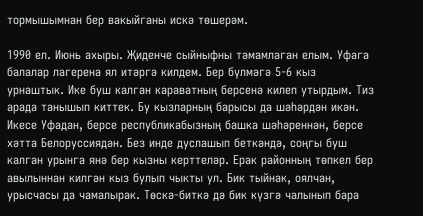тормышымнан бер вакыйганы искә төшерәм.

1990 ел. Июнь ахыры. Җиденче сыйныфны тәмамлаган елым. Уфага балалар лагерена ял итәргә килдем. Бер бүлмәгә 5-6 кыз урнаштык. Ике буш калган караватның берсенә килеп утырдым. Тиз арада танышып киттек. Бу кызларның барысы да шәһәрдән икән. Икесе Уфадан, берсе республикабызның башка шәһәреннән, берсе хәтта Белоруссиядән. Без инде дуслашып беткәндә, соңгы буш калган урынга янә бер кызны керттеләр. Ерак районның төпкел бер авылыннан килгән кыз булып чыкты ул. Бик тыйнак, оялчан, урысчасы да чамалырак. Төскә-биткә дә бик күзгә чалынып бара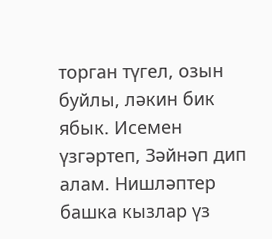торган түгел, озын буйлы, ләкин бик ябык. Исемен үзгәртеп, Зәйнәп дип алам. Нишләптер башка кызлар үз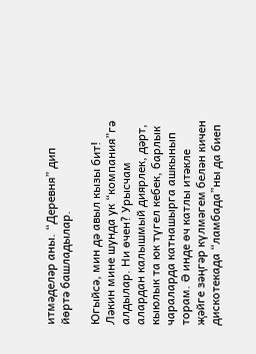итмәделәр аны. “Деревня” дип йөртә башладылар.

Югыйсә, мин дә авыл кызы бит! Ләкин мине шунда ук “компания”гә алдылар. Ни өчен? Урысчам алардан калышмый диярлек, дәрт, кыюлык та юк түгел кебек, барлык чараларда катнашырга ашкынып торам. Ә инде өч катлы итәкле җәйге зәңгәр күлмәгем белән кичен дискотекада “ламбада”ны да биеп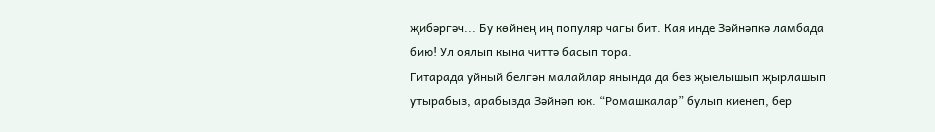җибәргәч... Бу көйнең иң популяр чагы бит. Кая инде Зәйнәпкә ламбада бию! Ул оялып кына читтә басып тора.
Гитарада уйный белгән малайлар янында да без җыелышып җырлашып утырабыз, арабызда Зәйнәп юк. “Ромашкалар” булып киенеп, бер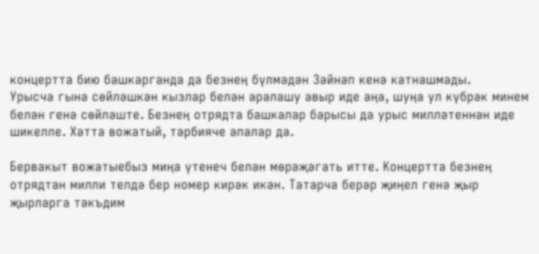концертта бию башкарганда да безнең бүлмәдән Зәйнәп кенә катнашмады.
Урысча гына сөйләшкән кызлар белән аралашу авыр иде аңа, шуңа ул күбрәк минем белән генә сөйләште. Безнең отрядта башкалар барысы да урыс милләтеннән иде шикелле. Хәтта вожатый, тәрбияче апалар да.

Бервакыт вожатыебыз миңа үтенеч белән мөрәҗәгать итте. Концертта безнең отрядтан милли телдә бер номер кирәк икән. Татарча берәр җиңел генә җыр җырларга тәкъдим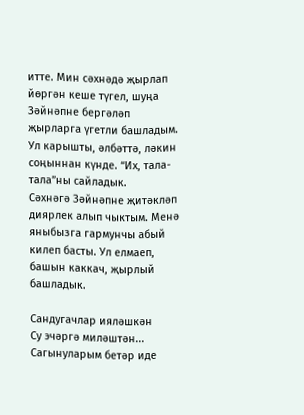итте. Мин сәхнәдә җырлап йөргән кеше түгел, шуңа Зәйнәпне бергәләп җырларга үгетли башладым. Ул карышты, әлбәттә, ләкин соңыннан күнде. “Их, тала-тала”ны сайладык.
Сәхнәгә Зәйнәпне җитәкләп диярлек алып чыктым. Менә яныбызга гармунчы абый килеп басты. Ул елмаеп, башын каккач, җырлый башладык.

Сандугачлар ияләшкән
Су эчәргә миләштән...
Сагынуларым бетәр иде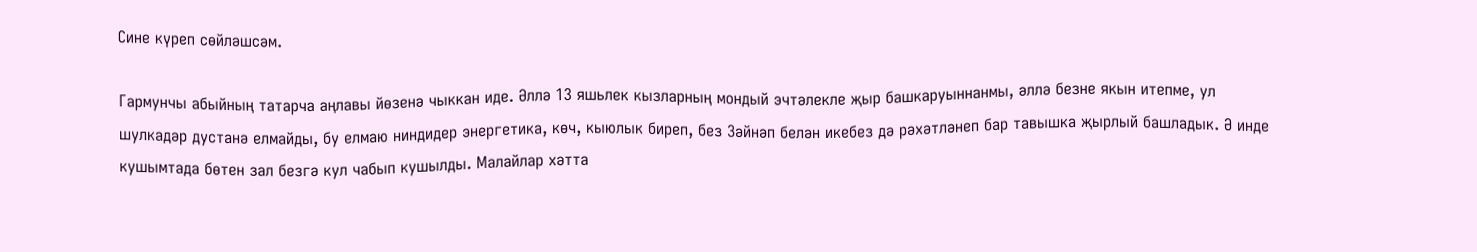Сине күреп сөйләшсәм.

Гармунчы абыйның татарча аңлавы йөзенә чыккан иде. Әллә 13 яшьлек кызларның мондый эчтәлекле җыр башкаруыннанмы, әллә безне якын итепме, ул шулкадәр дустанә елмайды, бу елмаю ниндидер энергетика, көч, кыюлык биреп, без Зәйнәп белән икебез дә рәхәтләнеп бар тавышка җырлый башладык. Ә инде кушымтада бөтен зал безгә кул чабып кушылды. Малайлар хәтта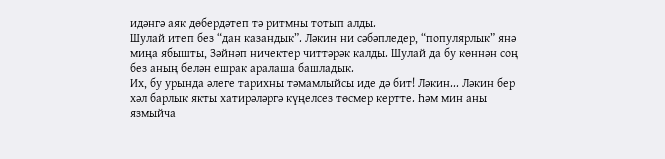идәнгә аяк дөбердәтеп тә ритмны тотып алды.
Шулай итеп без “дан казандык”. Ләкин ни сәбәпледер, “популярлык” янә миңа ябышты, Зәйнәп ничектер читтәрәк калды. Шулай да бу көннән соң без аның белән ешрак аралаша башладык.
Их, бу урында әлеге тарихны тәмамлыйсы иде дә бит! Ләкин... Ләкин бер хәл барлык якты хатирәләргә күңелсез төсмер кертте. Һәм мин аны язмыйча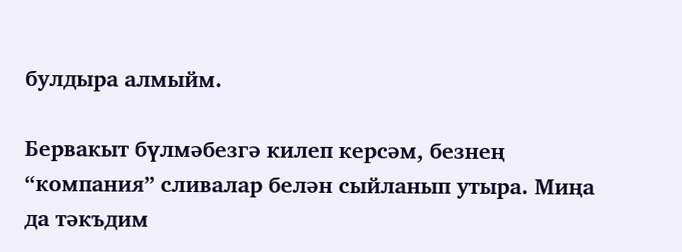булдыра алмыйм.

Бервакыт бүлмәбезгә килеп керсәм, безнең “компания” сливалар белән сыйланып утыра. Миңа да тәкъдим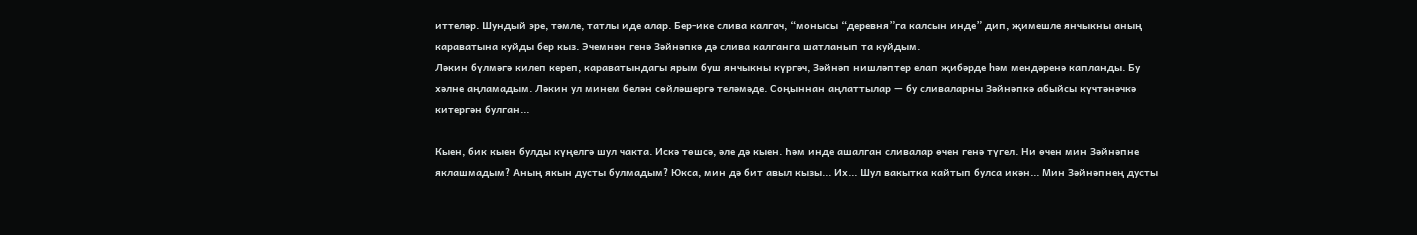иттеләр. Шундый эре, тәмле, татлы иде алар. Бер-ике слива калгач, “монысы “деревня”га калсын инде” дип, җимешле янчыкны аның караватына куйды бер кыз. Эчемнән генә Зәйнәпкә дә слива калганга шатланып та куйдым.
Ләкин бүлмәгә килеп кереп, караватындагы ярым буш янчыкны күргәч, Зәйнәп нишләптер елап җибәрде һәм мендәренә капланды. Бу хәлне аңламадым. Ләкин ул минем белән сөйләшергә теләмәде. Соңыннан аңлаттылар — бу сливаларны Зәйнәпкә абыйсы күчтәнәчкә китергән булган...

Кыен, бик кыен булды күңелгә шул чакта. Искә төшсә, әле дә кыен. Һәм инде ашалган сливалар өчен генә түгел. Ни өчен мин Зәйнәпне яклашмадым? Аның якын дусты булмадым? Юкса, мин дә бит авыл кызы... Их... Шул вакытка кайтып булса икән... Мин Зәйнәпнең дусты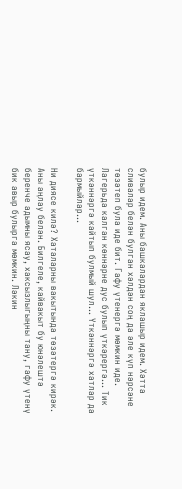булыр идем. Аны башкалардан яклашыр идем. Хәтта сливалар белән булган хәлдән соң да әле күп нәрсәне төзәтеп була иде бит. Гафу үтенергә мөмкин иде. Лагерьда калган көннәрне дус булып үткәрергә... Тик үткәннәргә кайтып булмый шул... Үткәннәргә хатлар да бармыйлар...

Ни диясе килә? Хаталарны вакытында төзәтергә кирәк. Аны аңлау белән. Билгеле, кайвакыт бу юнәлештә беренче адымны ясау, хаксызлыгыңны тану, гафу үтенү бик авыр булырга мөмкин. Ләкин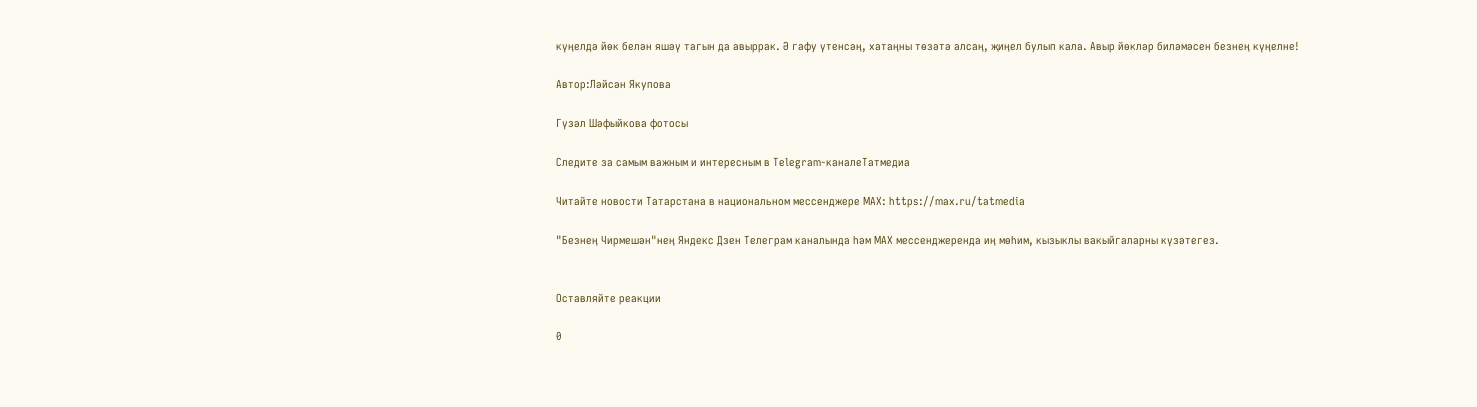күңелдә йөк белән яшәү тагын да авыррак. Ә гафу үтенсәң, хатаңны төзәтә алсаң, җиңел булып кала. Авыр йөкләр биләмәсен безнең күңелне!

Автор:Ләйсән Якупова

Гүзәл Шәфыйкова фотосы

Следите за самым важным и интересным в Telegram-каналеТатмедиа

Читайте новости Татарстана в национальном мессенджере MАХ: https://max.ru/tatmedia

"Безнең Чирмешән"нең Яндекс Дзен Телеграм каналында һәм МАХ мессенджеренда иң мөһим, кызыклы вакыйгаларны күзәтегез.


Оставляйте реакции

0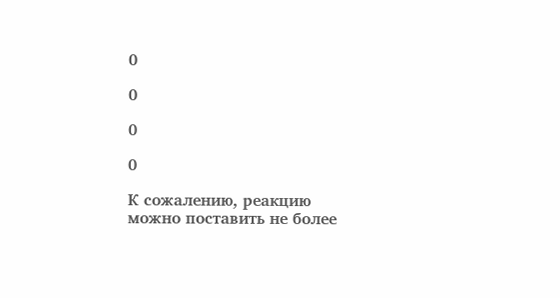0

0

0

0

К сожалению, реакцию можно поставить не более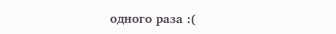одного раза :(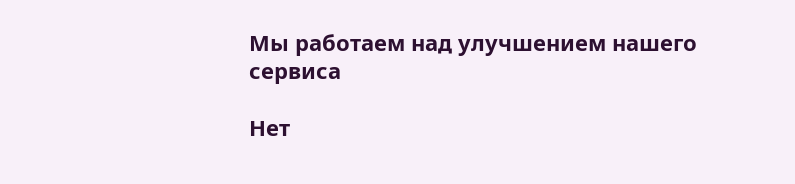Мы работаем над улучшением нашего сервиса

Нет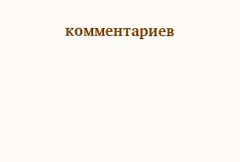комментариев